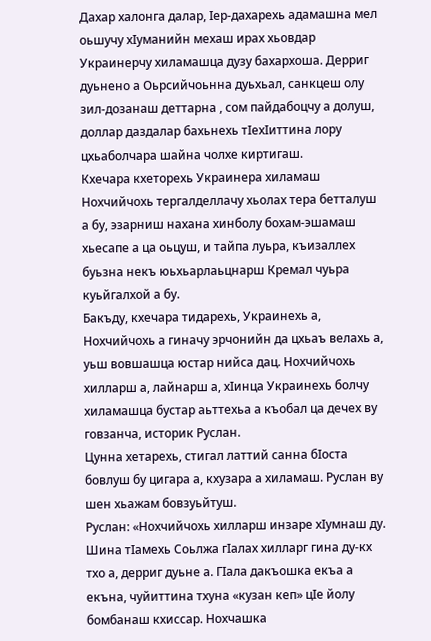Дахар халонга далар, Iер-дахарехь адамашна мел оьшучу хIуманийн мехаш ирах хьовдар Украинерчу хиламашца дузу бахархоша. Дерриг дуьнено а Оьрсийчоьнна дуьхьал, санкцеш олу зил-дозанаш деттарна , сом пайдабоцчу а долуш, доллар даздалар бахьнехь тIехIиттина лору цхьаболчара шайна чолхе киртигаш.
Кхечара кхеторехь Украинера хиламаш Нохчийчохь тергалделлачу хьолах тера бетталуш а бу, эзарниш нахана хинболу бохам-эшамаш хьесапе а ца оьцуш, и тайпа луьра, къизаллех буьзна некъ юьхьарлаьцнарш Кремал чуьра куьйгалхой а бу.
Бакъду, кхечара тидарехь, Украинехь а, Нохчийчохь а гиначу эрчонийн да цхьаъ велахь а, уьш вовшашца юстар нийса дац. Нохчийчохь хилларш а, лайнарш а, хIинца Украинехь болчу хиламашца бустар аьттехьа а къобал ца дечех ву говзанча, историк Руслан.
Цунна хетарехь, стигал латтий санна бIоста бовлуш бу цигара а, кхузара а хиламаш. Руслан ву шен хьажам бовзуьйтуш.
Руслан: «Нохчийчохь хилларш инзаре хIумнаш ду. Шина тIамехь Соьлжа гIалах хилларг гина ду-кх тхо а, дерриг дуьне а. ГIала дакъошка екъа а екъна, чуйиттина тхуна «кузан кеп» цIе йолу бомбанаш кхиссар. Нохчашка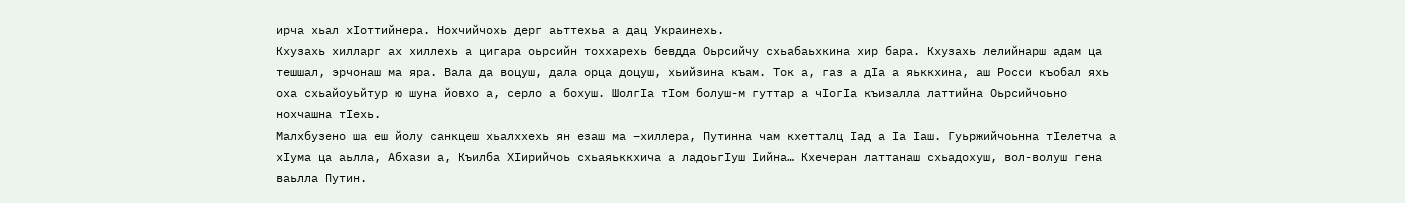ирча хьал хIоттийнера. Нохчийчохь дерг аьттехьа а дац Украинехь.
Кхузахь хилларг ах хиллехь а цигара оьрсийн тоххарехь бевдда Оьрсийчу схьабаьхкина хир бара. Кхузахь лелийнарш адам ца тешшал, эрчонаш ма яра. Вала да воцуш, дала орца доцуш, хьийзина къам. Ток а, газ а дIа а яьккхина, аш Росси къобал яхь оха схьайоуьйтур ю шуна йовхо а, серло а бохуш. ШолгIа тIом болуш-м гуттар а чIогIа къизалла латтийна Оьрсийчоьно нохчашна тIехь.
Малхбузено ша еш йолу санкцеш хьалххехь ян езаш ма –хиллера, Путинна чам кхетталц Iад а Iа Iаш. Гуьржийчоьнна тIелетча а хIума ца аьлла, Абхази а, Къилба ХIирийчоь схьаяьккхича а ладоьгIуш Iийна… Кхечеран латтанаш схьадохуш, вол-волуш гена ваьлла Путин.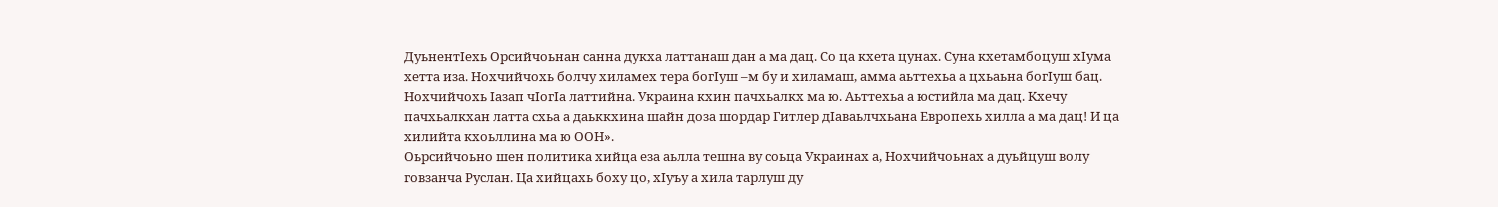ДуьнентIехь Орсийчоьнан санна дукха латтанаш дан а ма дац. Со ца кхета цунах. Суна кхетамбоцуш хIума хетта иза. Нохчийчохь болчу хиламех тера богIуш –м бу и хиламаш, амма аьттехьа а цхьаьна богIуш бац. Нохчийчохь Iазап чIогIа латтийна. Украина кхин пачхьалкх ма ю. Аьттехьа а юстийла ма дац. Кхечу пачхьалкхан латта схьа а даьккхина шайн доза шордар Гитлер дIаваьлчхьана Европехь хилла а ма дац! И ца хилийта кхоьллина ма ю ООН».
Оьрсийчоьно шен политика хийца еза аьлла тешна ву соьца Украинах а, Нохчийчоьнах а дуьйцуш волу говзанча Руслан. Ца хийцахь боху цо, хIуъу а хила тарлуш ду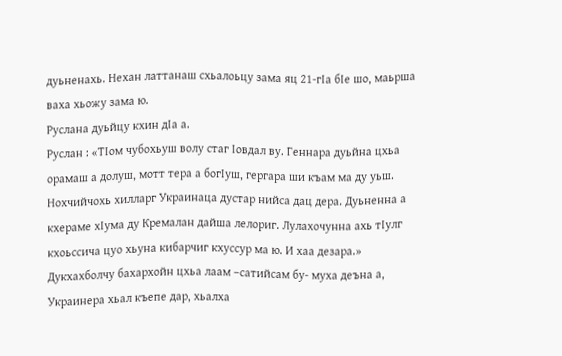дуьненахь. Нехан латтанаш схьалоьцу зама яц 21-гIа бIе шо, маьрша ваха хьожу зама ю.
Руслана дуьйцу кхин дIа а.
Руслан : «ТIом чубохьуш волу стаг Iовдал ву. Геннара дуьйна цхьа орамаш а долуш, мотт тера а богIуш, гергара ши къам ма ду уьш. Нохчийчохь хилларг Украинаца дустар нийса дац дера. Дуьненна а кхераме хIума ду Кремалан дайша лелориг. Лулахочунна ахь тIулг кхоьссича цуо хьуна кибарчиг кхуссур ма ю. И хаа дезара.»
Дукхахболчу бахархойн цхьа лаам –сатийсам бу- муха деъна а, Украинера хьал къепе дар, хьалха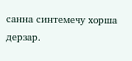санна синтемечу хорша дерзар.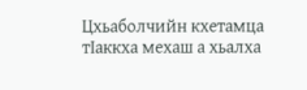Цхьаболчийн кхетамца тIаккха мехаш а хьалха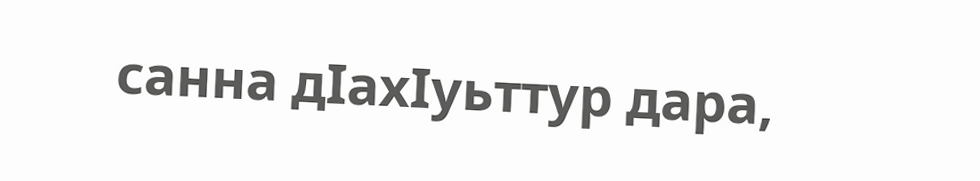санна дIахIуьттур дара,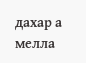дахар а мелла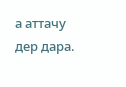а аттачу дер дара.